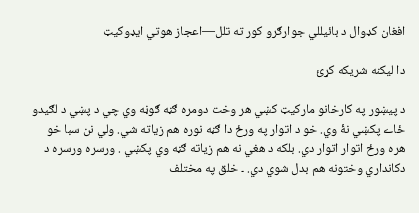افغان کډوال د بائيللي جوارګرو کور ته تلل—اعجاز هوتي ايډوکيټ

دا ليکنه شريکه کړئ

د پيښور په کارخانو مارکيټ کښي هر وخت دومره ګڼه ګوڼه وي چي د پښي د لګيدو ځاے پکښي نۀ وي. خو د اتوار په ورځ دا ګڼه نوره هم زياته شي. ولي نن سبا خو هره ورځ اتوار اتوار دي. بلکه د هغي نه هم زياته ګڼه وي پکښي . ورسره ورسره د دکانداري وختونه هم بدل شوي دي. ۔ خلق په مختلف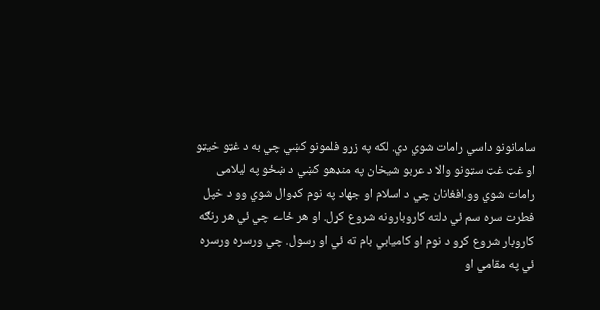سامانونو داسي رامات شوي دي. لکه په زړو فلمونو کښي چي به د غټو خيټو او غټ غټ سټونو والا د عربو شیخان په منډهو کښي د ښځو په ليلامی رامات شوي وو.افغانان چي د اسلام او جهاد په نوم کډوال شوي وو د خپل فطرت سره سم ئي دلته کاروبارونه شروع کړل. او هر ځاے چي ئي هر رنګه کاروبار شروع کړو د نوم او کاميابي بام ته ئي او رسول. چي ورسره ورسره ئي په مقامي او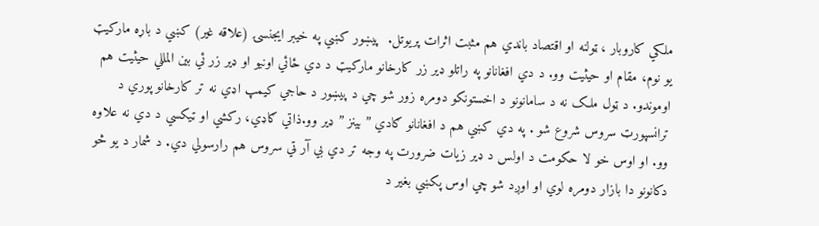ملکي کاروبار ، ټولنه او اقتصاد باندي هم مثبت اثرات پريوتل.  پيښور کښي په خيبر ايجنسۍ (علاقه غير) کښي د باړه مارکيټ يو نوم، مقام او حيثيت وو. د دي افغانانو په راتلو ډير زر کارخانو مارکيټ د دي ځائي اونيو او ډير زر ئي بين المللي حيثيت هم اوموندو. د ټول ملک نه د سامانونو د اخستونکو دومره زور شو چي د پيښور د حاجي کيمپ اډي نه تر کارخانو پوري د ترانسپورټ سروس شروع شو . په دي کښي هم د افغانانو ګادي ” بينز ” ډير وو.ذاتي ګاډي، رکشي او ټيکسي د دي نه علاوه وو. او اوس خو لا حکومت د اولس د ډير زيات ضرورت په وجه تر دي بي آر ټي سروس هم رارسولي دي. د شمار د يو څو دکانونو دا بازار دومره لوي او اوږد شو چي اوس پکښي بغير د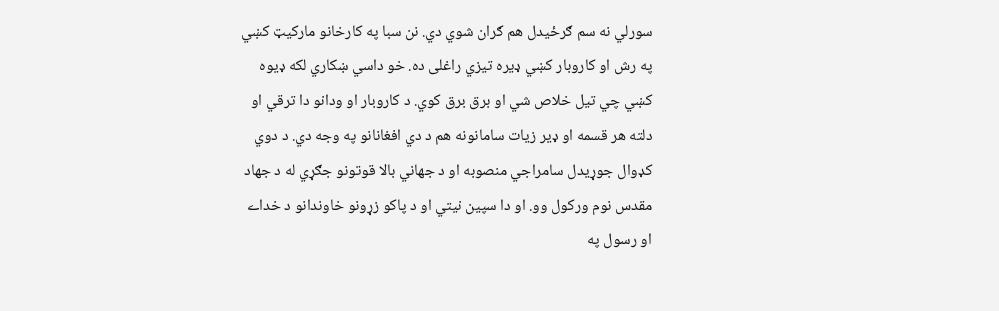سورلي نه سم ګرځيدل هم ګران شوي دي. نن سبا په کارخانو مارکيټ کښي په رش او کاروبار کښي ډيره تيزي راغلی ده. خو داسي ښکاري لکه ډيوه کښي چي تيل خلاص شي او برق برق کوي. د کاروبار او ودانو دا ترقي او دلته هر قسمه او ډير زيات سامانونه هم د دي افغانانو په وجه دي. د دوي کډوال جوړيدل سامراجي منصوبه او د جهاني بالا قوتونو جګړي له د جهاد مقدس نوم ورکول وو. او دا سپين نيتي او د پاکو زړونو خاوندانو د خداے او رسول په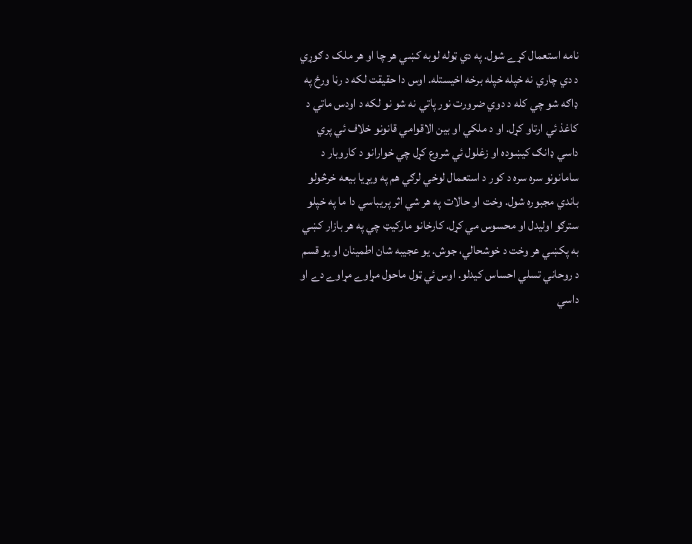نامه استعمال کړے شول. په دي ټوله لوبه کښي هر چا او هر ملک د ګوړي د دي چاري نه خپله خپله برخه اخيستله. اوس دا حقيقت لکه د رڼا ورځ په ډاګه شو چي کله د دوي ضرورت نور پاتي نه شو نو لکه د اودس ماتي د کاغذ ئي ارتاو کړل. او د ملکي او بين الاقوامي قانونو خلاف ئي پري داسي ډانګ کيښوده او زغلول ئي شروع کړل چي خوارانو د کاروبار د سامانونو سره سره د کور د استعمال لوخي لرګي هم په ويړيا بيعه خرڅولو باندي مجبوره شول. وخت او حالات په هر شي اثر پريباسي دا ما په خپلو سترګو اوليدل او محسوس مي کړل. کارخانو مارکيټ چي په هر بازار کښي به پکښي هر وخت د خوشحالي، جوش. يو عجيبه شان اطمینان او يو قسم د روحاني تسلي احساس کيدلو. اوس ئي ټول ماحول مړاوے مړاوے دے او داسي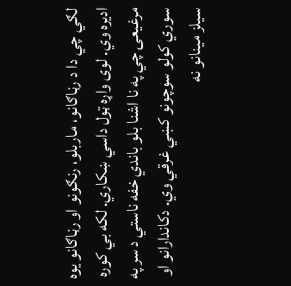لګي چي دا د رڼاګانو‌، ماربلو، رنګونو او رڼاګانو يوه اديره وي. لوی واړه ټول داسي ښکاري. لکه بي کوره مرغيعۍ چي په نا اشنا بلو باندي خفه ناستي د سر په سوري کولو سوچونو کښي غرقي وي. دکاندارانو او سيلز مينانو نه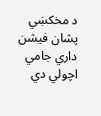د مخکښي پشان فيشن داري جامي اچولي دي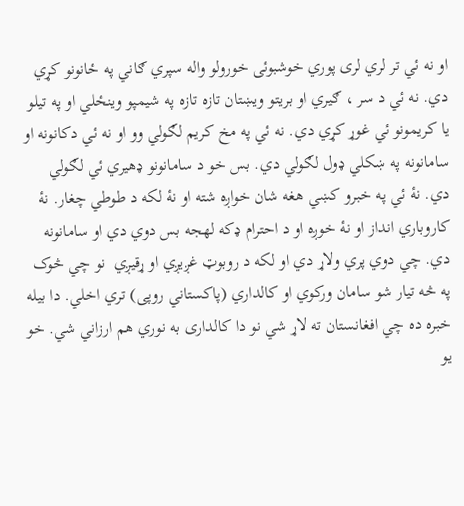او نه ئي تر لري لری پوري خوشبوئی خورولو واله سپري ګاني په ځانونو کړي دي. نه ئي د سر ، ګيري او بريتو ويښتان تازه تازه په شيمپو وينځلي او په تيلو يا کريمونو ئي غوړ کړي دي. نه ئي په مخ کريم لګولي وو او نه ئي دکانونه او سامانونه په ښکلي ډول لګولي دي. بس خو د سامانونو ډهيري ئي لګولي دي. نۀ ئي په خبرو کښي هغه شان خواږه شته او نۀ لکه د طوطي چغار. نۀ کاروباري انداز او نۀ خوږه او د احترام ‌ډکه لهجه بس دوي دي او سامانونه دي. چي دوي پري ولاړ دي او لکه د روبوټ غږيږي او ړقيږي  نو چي څوک په څه تيار شو سامان ورکوي او کالداري (پاکستاني روپی) تري اخلي. دا بيله خبره ده چي افغانستان ته لاړ شي نو دا کالداری به نوري هم ارزاني شي. خو يو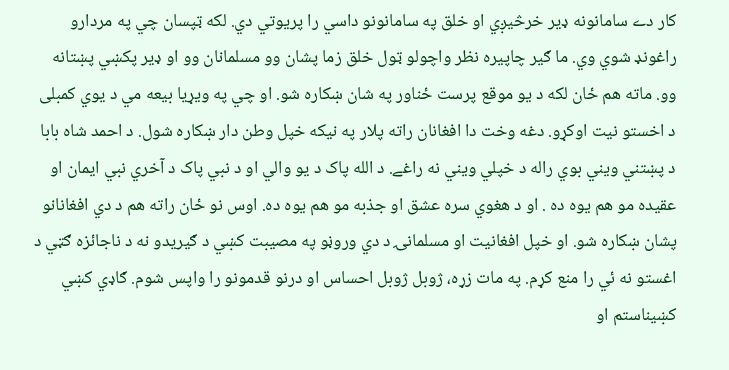کار دے سامانونه ډير خرڅيږي او خلق په سامانونو داسي را پريوتي دي. لکه ټپسان چي په مردارو راغونډ شوي وي. ما ګير چاپيره نظر واچولو ټول خلق زما پشان وو مسلمانان وو او ډير پکښي پښتانه وو‌. ماته هم ځان لکه د يو موقع پرست ځناور په شان ښکاره شو. او چي په ويړيا بيعه مي د يوي کمبلی د اخستو نيت اوکړو. دغه وخت دا افغانان راته پلار په نيکه خپل وطن دار ښکاره شول. د احمد شاه بابا د پښتني ويني بوي راله د خپلي ويني نه راغے. د الله پاک د يو والي او د نبي پاک د آخري نبي ايمان او عقيده مو هم يوه ده . او د هغوي سره عشق او جذبه مو هم يوه ده. اوس نو ځان راته هم د دي افغانانو پشان ښکاره شو. او خپل افغانيت او مسلمانۍ د دي وروڼو په مصيبت کښي د ګيريدو نه د ناجائزه ګټي د اغستو نه ئي را منع کړم. په مات زړه، ژوبل ژوبل احساس او درنو قدمونو را واپس شوم. ګاډي کښي کښيناستم او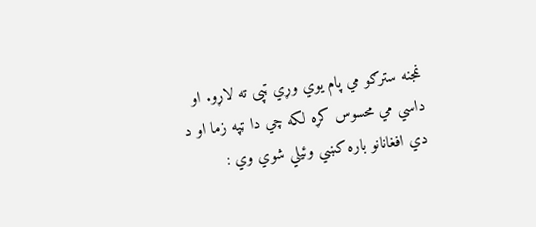نمجنه سترګو مي پام يوي وړي ټپی ته لاړو. او داسي مي محسوس کړه لکه چي دا ټپه زما او د دي افغانانو باره کښي وئيلي شوي وي :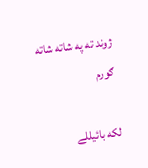ژوند ته په شاته شاته ګورم

لکه بائيللے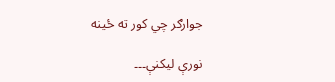جوارګر چي کور ته ځينه

نورې ليکنې۔۔۔